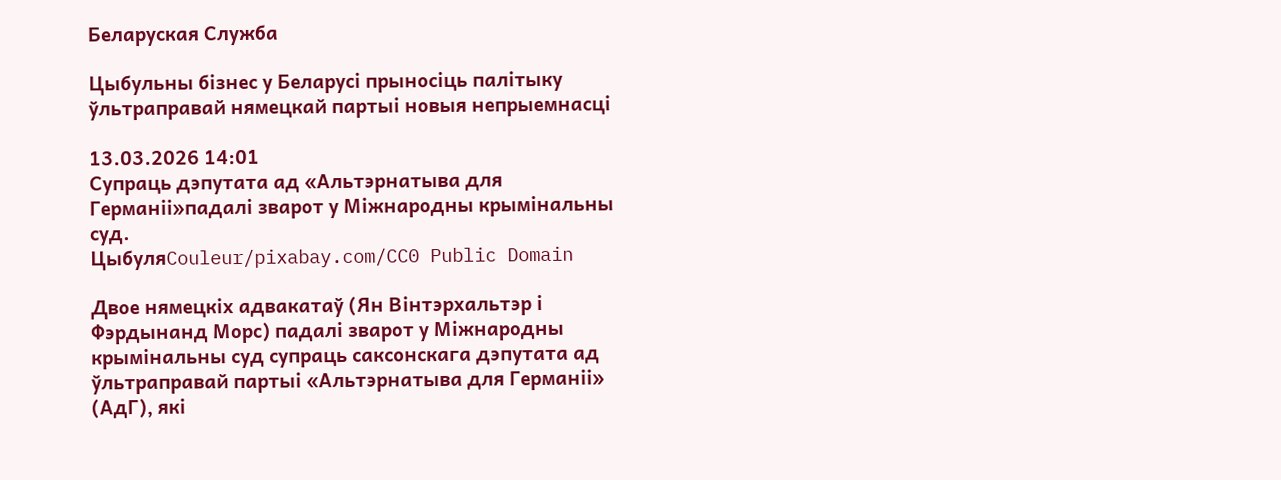Беларуская Служба

Цыбульны бізнес у Беларусі прыносіць палітыку ўльтраправай нямецкай партыі новыя непрыемнасці

13.03.2026 14:01
Супраць дэпутата ад «Альтэрнатыва для Германіі»падалі зварот у Міжнародны крымінальны суд.
ЦыбуляCouleur/pixabay.com/CC0 Public Domain

Двое нямецкіх адвакатаў (Ян Вінтэрхальтэр і Фэрдынанд Морс) падалі зварот у Міжнародны крымінальны суд супраць саксонскага дэпутата ад ўльтраправай партыі «Альтэрнатыва для Германіі» (АдГ), які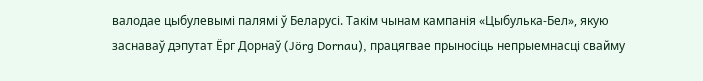валодае цыбулевымі палямі ў Беларусі. Такім чынам кампанія «Цыбулька-Бел», якую заснаваў дэпутат Ёрг Дорнаў (Jörg Dornau), працягвае прыносіць непрыемнасці свайму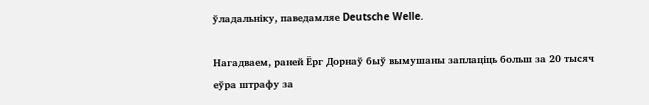ўладальніку, паведамляе Deutsche Welle.

Нагадваем, раней Ёрг Дорнаў быў вымушаны заплаціць больш за 20 тысяч еўра штрафу за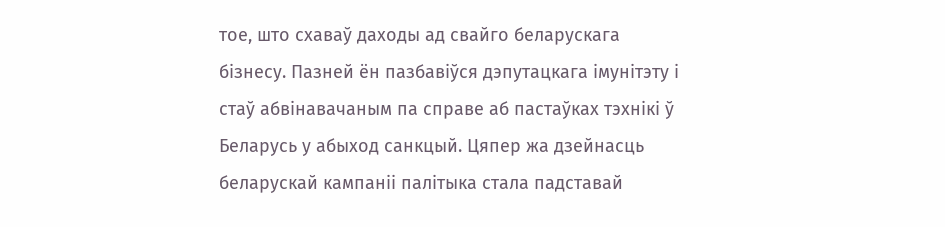тое, што схаваў даходы ад свайго беларускага бізнесу. Пазней ён пазбавіўся дэпутацкага імунітэту і стаў абвінавачаным па справе аб пастаўках тэхнікі ў Беларусь у абыход санкцый. Цяпер жа дзейнасць беларускай кампаніі палітыка стала падставай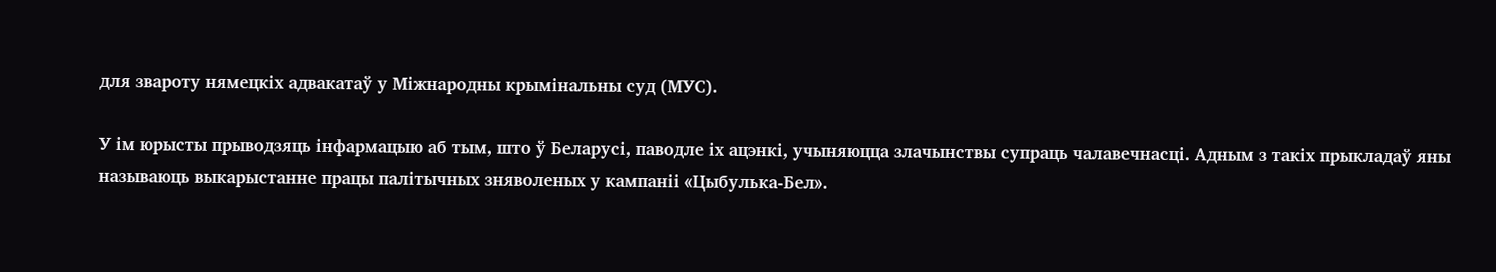для звароту нямецкіх адвакатаў у Міжнародны крымінальны суд (МУС).

У ім юрысты прыводзяць інфармацыю аб тым, што ў Беларусі, паводле іх ацэнкі, учыняюцца злачынствы супраць чалавечнасці. Адным з такіх прыкладаў яны называюць выкарыстанне працы палітычных зняволеных у кампаніі «Цыбулька-Бел».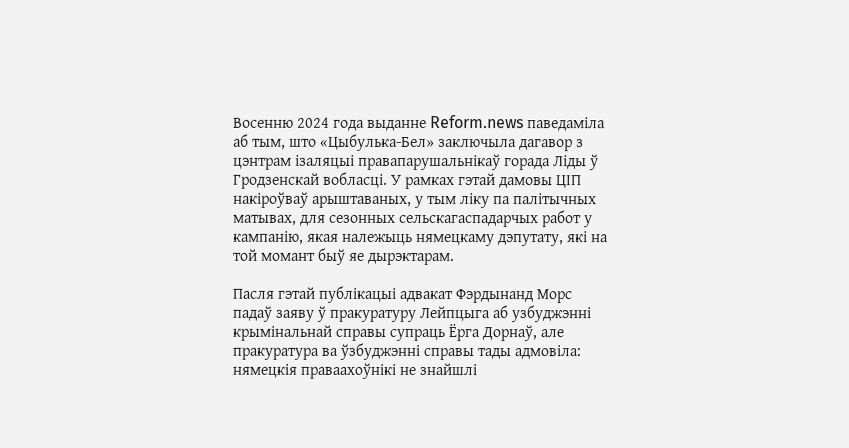Восенню 2024 года выданне Reform.news паведаміла аб тым, што «Цыбулька-Бел» заключыла дагавор з цэнтрам ізаляцыі правапарушальнікаў горада Ліды ў Гродзенскай вобласці. У рамках гэтай дамовы ЦІП накіроўваў арыштаваных, у тым ліку па палітычных матывах, для сезонных сельскагаспадарчых работ у кампанію, якая належыць нямецкаму дэпутату, які на той момант быў яе дырэктарам.

Пасля гэтай публікацыі адвакат Фэрдынанд Морс падаў заяву ў пракуратуру Лейпцыга аб узбуджэнні крымінальнай справы супраць Ёрга Дорнаў, але пракуратура ва ўзбуджэнні справы тады адмовіла: нямецкія праваахоўнікі не знайшлі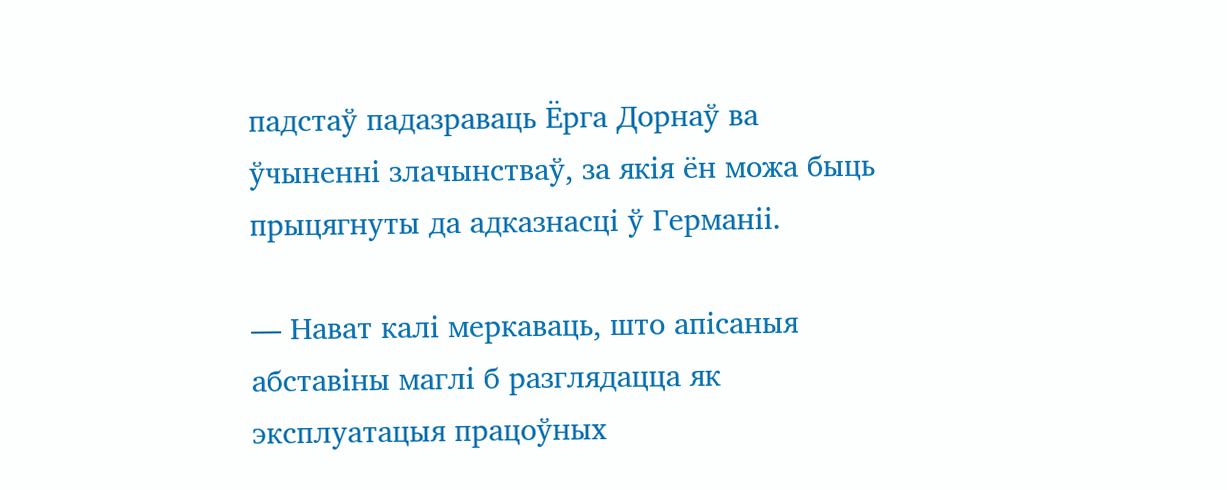падстаў падазраваць Ёрга Дорнаў ва ўчыненні злачынстваў, за якія ён можа быць прыцягнуты да адказнасці ў Германіі.

— Нават калі меркаваць, што апісаныя абставіны маглі б разглядацца як эксплуатацыя працоўных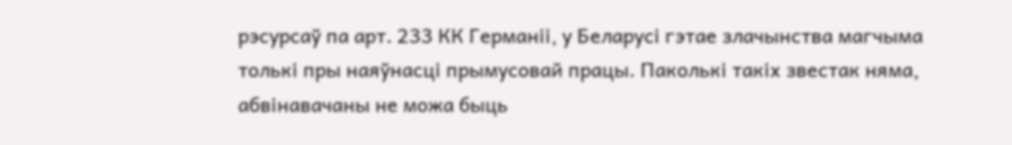рэсурсаў па арт. 233 КК Германіі, у Беларусі гэтае злачынства магчыма толькі пры наяўнасці прымусовай працы. Паколькі такіх звестак няма, абвінавачаны не можа быць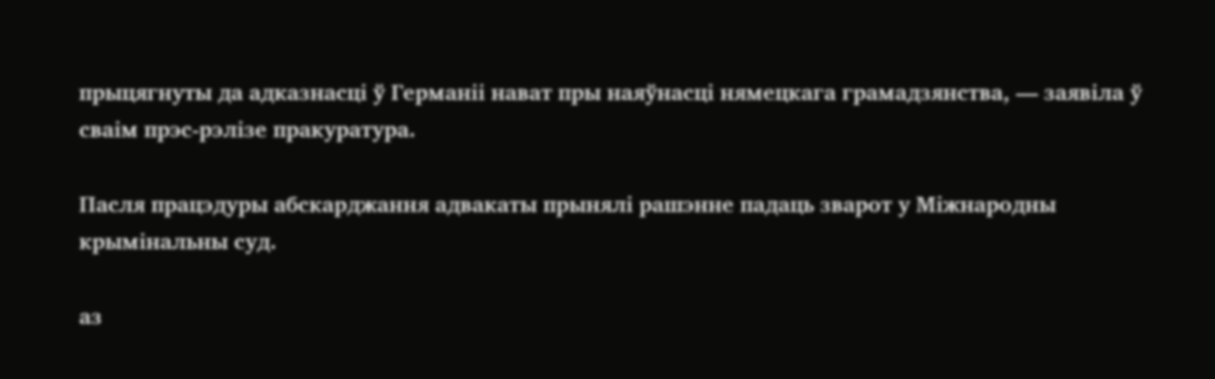прыцягнуты да адказнасці ў Германіі нават пры наяўнасці нямецкага грамадзянства, — заявіла ў сваім прэс-рэлізе пракуратура.

Пасля працэдуры абскарджання адвакаты прынялі рашэнне падаць зварот у Міжнародны крымінальны суд.

аз